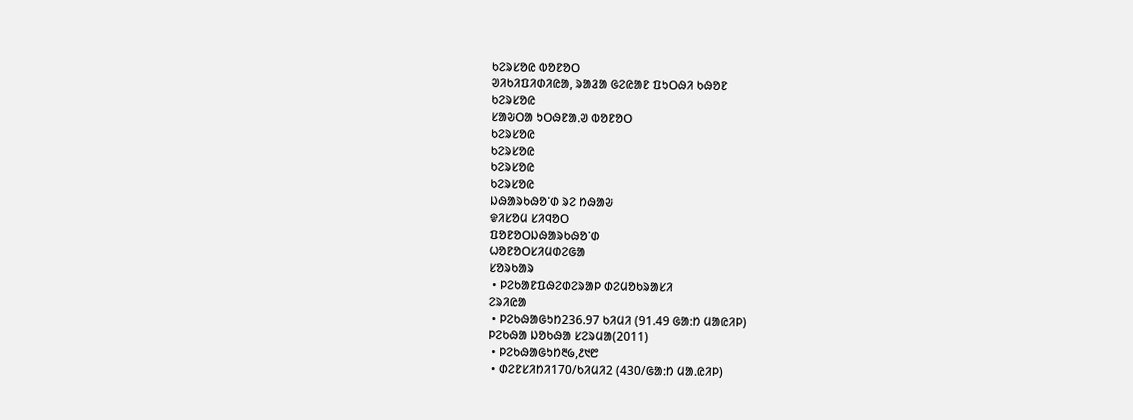ᱠᱮᱨᱥᱚᱭ ᱵᱚᱱᱚᱛ
ᱣᱤᱠᱤᱯᱤᱰᱤᱭᱟ, ᱨᱟᱲᱟ ᱜᱮᱭᱟᱱ ᱯᱩᱛᱷᱤ ᱠᱷᱚᱱ
ᱠᱮᱨᱥᱚᱭ
ᱥᱟᱶᱛᱟ ᱩᱛᱷᱱᱟᱹᱣ ᱵᱚᱱᱚᱛ
ᱠᱮᱨᱥᱚᱭ
ᱠᱮᱨᱥᱚᱭ
ᱠᱮᱨᱥᱚᱭ
ᱠᱮᱨᱥᱚᱭ
ᱡᱷᱟᱨᱠᱷᱚᱸᱰ ᱨᱮ ᱴᱷᱟᱶ
ᱫᱤᱥᱚᱢ ᱥᱤᱧᱚᱛ
ᱯᱚᱱᱚᱛᱡᱷᱟᱨᱠᱷᱚᱸᱰ
ᱦᱚᱱᱚᱛᱥᱤᱢᱰᱮᱜᱟ
ᱥᱚᱨᱠᱟᱨ
 • ᱞᱮᱠᱟᱱᱯᱷᱮᱰᱮᱨᱟᱞ ᱰᱮᱢᱚᱠᱨᱟᱥᱤ
ᱮᱨᱤᱭᱟ
 • ᱞᱮᱠᱷᱟᱜᱩᱴ236.97 ᱠᱤᱢᱤ (91.49 ᱜᱟᱺᱴ ᱢᱟᱭᱤᱞ)
ᱞᱮᱠᱷᱟ ᱡᱚᱠᱷᱟ ᱥᱮᱨᱢᱟ(2011)
 • ᱞᱮᱠᱷᱟᱜᱩᱴ᱓᱙,᱒᱑᱘
 • ᱰᱮᱱᱥᱤᱴᱤ170/ᱠᱤᱢᱤ2 (430/ᱜᱟᱺᱴ ᱢᱟᱹᱭᱤᱞ)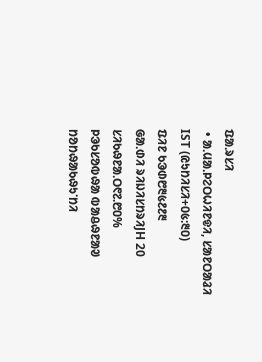ᱯᱟᱹᱨᱥᱤ
 • ᱟᱹᱢᱟᱹᱞᱮᱛᱦᱤᱱᱫᱤ, ᱥᱟᱱᱛᱟᱲᱤ
IST (ᱭᱩᱴᱤᱥᱤ+᱐᱕:᱓᱐)
ᱯᱤᱱ ᱠᱳᱰ᱘᱓᱕᱒᱒᱓
ᱜᱟᱹᱰᱤ ᱨᱤᱡᱤᱥᱴᱨᱤJH 20
ᱥᱤᱠᱷᱱᱟᱹᱛ᱖᱗.᱘᱐%
ᱞᱳᱠᱥᱚᱵᱷᱟ ᱵᱟᱪᱷᱱᱟᱣ ᱴᱚᱴᱷᱟᱠᱷᱩᱸᱴᱤ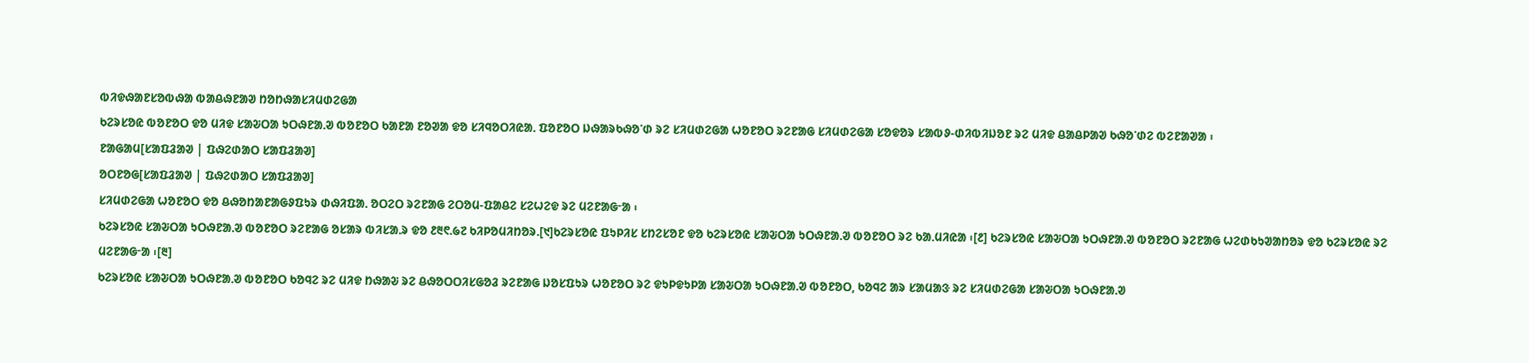ᱵᱤᱫᱷᱟᱱᱥᱚᱵᱷᱟ ᱵᱟᱪᱷᱱᱟᱣ ᱴᱚᱴᱷᱟᱥᱤᱢᱰᱮᱜᱟ
ᱠᱮᱨᱥᱚᱭ ᱵᱚᱱᱚᱛ ᱫᱚ ᱢᱤᱫ ᱥᱟᱶᱛᱟ ᱩᱛᱷᱱᱟᱹᱣ ᱵᱚᱱᱚᱛ ᱠᱟᱱᱟ ᱱᱚᱣᱟ ᱫᱚ ᱥᱤᱧᱚᱛᱤᱭᱟᱹ ᱯᱚᱱᱚᱛ ᱡᱷᱟᱨᱠᱷᱚᱸᱰ ᱨᱮ ᱥᱤᱢᱰᱮᱜᱟ ᱦᱚᱱᱚᱛ ᱨᱮᱱᱟᱜ ᱥᱤᱢᱰᱮᱜᱟ ᱥᱚᱫᱚᱨ ᱥᱟᱵᱽ-ᱰᱤᱵᱤᱡᱚᱱ ᱨᱮ ᱢᱤᱫ ᱪᱟᱪᱞᱟᱣ ᱠᱷᱚᱸᱰᱮ ᱵᱮᱱᱟᱣᱟ ᱾
ᱱᱟᱜᱟᱢ[ᱥᱟᱯᱲᱟᱣ | ᱯᱷᱮᱰᱟᱛ ᱥᱟᱯᱲᱟᱣ]
ᱚᱛᱱᱚᱜ[ᱥᱟᱯᱲᱟᱣ | ᱯᱷᱮᱰᱟᱛ ᱥᱟᱯᱲᱟᱣ]
ᱥᱤᱢᱰᱮᱜᱟ ᱦᱚᱱᱚᱛ ᱫᱚ ᱪᱷᱚᱴᱟᱱᱟᱜᱽᱯᱩᱨ ᱰᱷᱤᱯᱟᱹ ᱚᱛᱮᱛ ᱨᱮᱱᱟᱜ ᱮᱛᱚᱢ-ᱯᱟᱪᱮ ᱥᱮᱦᱮᱫ ᱨᱮ ᱢᱮᱱᱟᱜᱼᱟ ᱾
ᱠᱮᱨᱥᱚᱭ ᱥᱟᱶᱛᱟ ᱩᱛᱷᱱᱟᱹᱣ ᱵᱚᱱᱚᱛ ᱨᱮᱱᱟᱜ ᱚᱥᱟᱨ ᱵᱤᱥᱟᱹᱨ ᱫᱚ ᱒᱓᱖.᱙᱗ ᱠᱤᱞᱚᱢᱤᱴᱚᱨ.[᱑]ᱠᱮᱨᱥᱚᱭ ᱯᱩᱞᱤᱥ ᱥᱴᱮᱥᱚᱱ ᱫᱚ ᱠᱮᱨᱥᱚᱭ ᱥᱟᱶᱛᱟ ᱩᱛᱷᱱᱟᱹᱣ ᱵᱚᱱᱚᱛ ᱨᱮ ᱠᱟᱹᱢᱤᱭᱟ ᱾[᱒] ᱠᱮᱨᱥᱚᱭ ᱥᱟᱶᱛᱟ ᱩᱛᱷᱱᱟᱹᱣ ᱵᱚᱱᱚᱛ ᱨᱮᱱᱟᱜ ᱦᱮᱰᱠᱩᱣᱟᱴᱚᱨ ᱫᱚ ᱠᱮᱨᱥᱚᱭ ᱨᱮ ᱢᱮᱱᱟᱜᱼᱟ ᱾[᱓]
ᱠᱮᱨᱥᱚᱭ ᱥᱟᱶᱛᱟ ᱩᱛᱷᱱᱟᱹᱣ ᱵᱚᱱᱚᱛ ᱠᱚᱧᱮ ᱨᱮ ᱢᱤᱫ ᱴᱷᱟᱶ ᱨᱮ ᱪᱷᱚᱛᱛᱤᱥᱜᱚᱲ ᱨᱮᱱᱟᱜ ᱡᱚᱥᱯᱩᱨ ᱦᱚᱱᱚᱛ ᱨᱮ ᱫᱩᱞᱫᱩᱞᱟ ᱥᱟᱶᱛᱟ ᱩᱛᱷᱱᱟᱹᱣ ᱵᱚᱱᱚᱛ, ᱠᱚᱧᱮ ᱟᱨ ᱥᱟᱢᱟᱝ ᱨᱮ ᱥᱤᱢᱰᱮᱜᱟ ᱥᱟᱶᱛᱟ ᱩᱛᱷᱱᱟᱹᱣ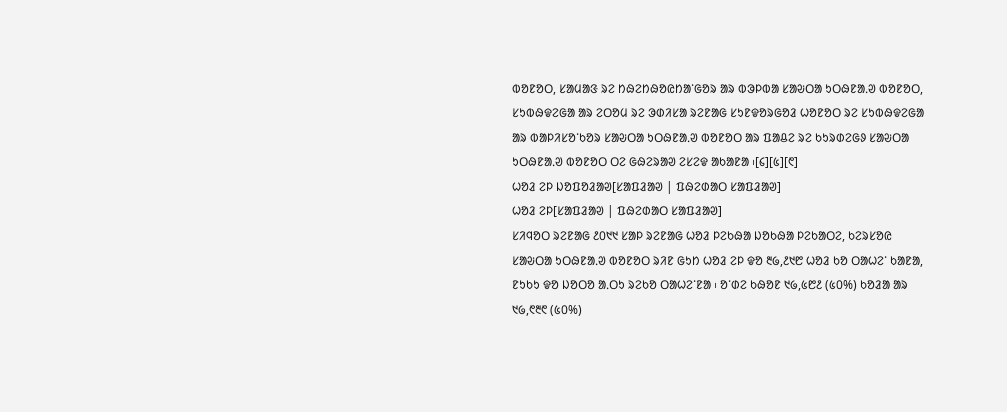ᱵᱚᱱᱚᱛ, ᱥᱟᱢᱟᱝ ᱨᱮ ᱴᱷᱮᱴᱷᱚᱭᱴᱟᱸᱜᱚᱨ ᱟᱨ ᱵᱳᱞᱵᱟ ᱥᱟᱶᱛᱟ ᱩᱛᱷᱱᱟᱹᱣ ᱵᱚᱱᱚᱛ, ᱥᱩᱵᱷᱫᱮᱜᱟ ᱟᱨ ᱮᱛᱚᱢ ᱨᱮ ᱳᱰᱤᱥᱟ ᱨᱮᱱᱟᱜ ᱥᱩᱱᱫᱚᱨᱜᱚᱲ ᱦᱚᱱᱚᱛ ᱨᱮ ᱥᱩᱵᱷᱫᱮᱜᱟ ᱟᱨ ᱵᱟᱞᱤᱥᱚᱸᱠᱚᱨ ᱥᱟᱶᱛᱟ ᱩᱛᱷᱱᱟᱹᱣ ᱵᱚᱱᱚᱛ ᱟᱨ ᱯᱟᱪᱮ ᱨᱮ ᱠᱩᱨᱰᱮᱜᱽ ᱥᱟᱶᱛᱟ ᱩᱛᱷᱱᱟᱹᱣ ᱵᱚᱱᱚᱛ ᱛᱮ ᱜᱷᱮᱨᱟᱣ ᱮᱥᱮᱫ ᱟᱠᱟᱱᱟ ᱾[᱔][᱕][᱖]
ᱦᱚᱲ ᱮᱞ ᱡᱚᱯᱚᱲᱟᱣ[ᱥᱟᱯᱲᱟᱣ | ᱯᱷᱮᱰᱟᱛ ᱥᱟᱯᱲᱟᱣ]
ᱦᱚᱲ ᱮᱞ[ᱥᱟᱯᱲᱟᱣ | ᱯᱷᱮᱰᱟᱛ ᱥᱟᱯᱲᱟᱣ]
ᱥᱤᱧᱚᱛ ᱨᱮᱱᱟᱜ ᱒᱐᱑᱑ ᱥᱟᱞ ᱨᱮᱱᱟᱜ ᱦᱚᱲ ᱞᱮᱠᱷᱟ ᱡᱚᱠᱷᱟ ᱞᱮᱠᱟᱛᱮ, ᱠᱮᱨᱥᱚᱭ ᱥᱟᱶᱛᱟ ᱩᱛᱷᱱᱟᱹᱣ ᱵᱚᱱᱚᱛ ᱨᱤᱱ ᱜᱩᱴ ᱦᱚᱲ ᱮᱞ ᱫᱚ ᱓᱙,᱒᱑᱘ ᱦᱚᱲ ᱠᱚ ᱛᱟᱦᱮᱸ ᱠᱟᱱᱟ, ᱱᱩᱠᱩ ᱫᱚ ᱡᱚᱛᱚ ᱟᱹᱛᱩ ᱨᱮᱠᱚ ᱛᱟᱦᱮᱸᱱᱟ ᱾ ᱚᱸᱰᱮ ᱠᱷᱚᱱ ᱑᱙,᱕᱘᱒ (᱕᱐%) ᱠᱚᱲᱟ ᱟᱨ ᱑᱙,᱖᱓᱖ (᱕᱐%)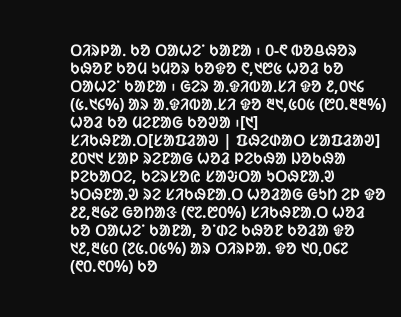ᱛᱤᱨᱞᱟᱹ ᱠᱚ ᱛᱟᱦᱮᱸ ᱠᱟᱱᱟ ᱾ ᱐-᱖ ᱵᱚᱪᱷᱚᱨ ᱠᱷᱚᱱ ᱠᱚᱢ ᱩᱢᱚᱨ ᱠᱚᱫᱚ ᱖,᱑᱘᱕ ᱦᱚᱲ ᱠᱚ ᱛᱟᱦᱮᱸ ᱠᱟᱱᱟ ᱾ ᱜᱮᱨ ᱟᱹᱫᱤᱵᱟᱹᱥᱤ ᱫᱚ ᱒,᱐᱑᱔ (᱕.᱑᱔%) ᱟᱨ ᱟᱹᱫᱤᱵᱟᱹᱥᱤ ᱫᱚ ᱓᱑,᱕᱐᱕ (᱘᱐.᱓᱓%) ᱦᱚᱲ ᱠᱚ ᱢᱮᱱᱟᱜ ᱠᱚᱣᱟ ᱾[᱑]
ᱥᱤᱠᱷᱱᱟᱹᱛ[ᱥᱟᱯᱲᱟᱣ | ᱯᱷᱮᱰᱟᱛ ᱥᱟᱯᱲᱟᱣ]
᱒᱐᱑᱑ ᱥᱟᱞ ᱨᱮᱱᱟᱜ ᱦᱚᱲ ᱞᱮᱠᱷᱟ ᱡᱚᱠᱷᱟ ᱞᱮᱠᱟᱛᱮ, ᱠᱮᱨᱥᱚᱭ ᱥᱟᱶᱛᱟ ᱩᱛᱷᱱᱟᱹᱣ ᱩᱛᱷᱱᱟᱹᱣ ᱨᱮ ᱥᱤᱠᱷᱱᱟᱹᱛ ᱦᱚᱲᱟᱜ ᱜᱩᱴ ᱮᱞ ᱫᱚ ᱒᱒,᱓᱙᱗ ᱜᱚᱴᱟᱝ (᱖᱗.᱘᱐%) ᱥᱤᱠᱷᱱᱟᱹᱛ ᱦᱚᱲ ᱠᱚ ᱛᱟᱦᱮᱸ ᱠᱟᱱᱟ, ᱚᱸᱰᱮ ᱠᱷᱚᱱ ᱠᱚᱲᱟ ᱫᱚ ᱑᱒,᱓᱕᱐ (᱗᱕.᱐᱕%) ᱟᱨ ᱛᱤᱨᱞᱟᱹ ᱫᱚ ᱑᱐,᱐᱔᱗ (᱖᱐.᱖᱐%) ᱠᱚ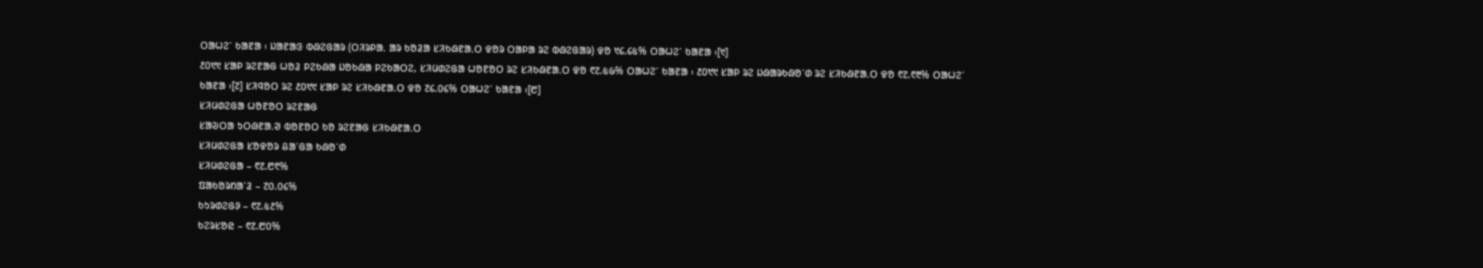ᱛᱟᱦᱮᱸ ᱠᱟᱱᱟ ᱾ ᱡᱟᱱᱟᱝ ᱵᱷᱮᱜᱟᱨ (ᱛᱤᱨᱞᱟᱹ ᱟᱨ ᱠᱚᱲᱟ ᱥᱤᱠᱷᱱᱟᱹᱛ ᱫᱚᱨ ᱛᱟᱞᱟ ᱨᱮ ᱵᱷᱮᱜᱟᱨ) ᱫᱚ ᱑᱔.᱔᱕% ᱛᱟᱦᱮᱸ ᱠᱟᱱᱟ ᱾[᱑]
᱒᱐᱑᱑ ᱥᱟᱞ ᱨᱮᱱᱟᱜ ᱦᱚᱲ ᱞᱮᱠᱷᱟ ᱡᱚᱠᱷᱟ ᱞᱮᱠᱟᱛᱮ, ᱥᱤᱢᱰᱮᱜᱟ ᱦᱚᱱᱚᱛ ᱨᱮ ᱥᱤᱠᱷᱱᱟᱹᱛ ᱫᱚ ᱖᱗.᱕᱙% ᱛᱟᱦᱮᱸ ᱠᱟᱱᱟ ᱾ ᱒᱐᱑᱑ ᱥᱟᱞ ᱨᱮ ᱡᱷᱟᱨᱠᱷᱚᱸᱰ ᱨᱮ ᱥᱤᱠᱷᱱᱟᱹᱛ ᱫᱚ ᱖᱗.᱖᱓% ᱛᱟᱦᱮᱸ ᱠᱟᱱᱟ ᱾[᱗] ᱥᱤᱧᱚᱛ ᱨᱮ ᱒᱐᱑᱑ ᱥᱟᱞ ᱨᱮ ᱥᱤᱠᱷᱱᱟᱹᱛ ᱫᱚ ᱗᱔.᱐᱔% ᱛᱟᱦᱮᱸ ᱠᱟᱱᱟ ᱾[᱘]
ᱥᱤᱢᱰᱮᱜᱟ ᱦᱚᱱᱚᱛ ᱨᱮᱱᱟᱜ
ᱥᱟᱶᱛᱟ ᱩᱛᱷᱱᱟᱹᱣ ᱵᱚᱱᱚᱛ ᱠᱚ ᱨᱮᱱᱟᱜ ᱥᱤᱠᱷᱱᱟᱹᱛ
ᱥᱤᱢᱰᱮᱜᱟ ᱥᱚᱫᱚᱨ ᱪᱟᱸᱜᱟ ᱠᱷᱚᱸᱰ
ᱥᱤᱢᱰᱮᱜᱟ – ᱖᱗.᱘᱖%
ᱯᱟᱠᱚᱨᱴᱟᱸᱲ – ᱗᱐.᱐᱔%
ᱠᱩᱨᱰᱮᱜᱽ – ᱖᱗.᱕᱒%
ᱠᱮᱨᱥᱚᱭ – ᱖᱗.᱘᱐%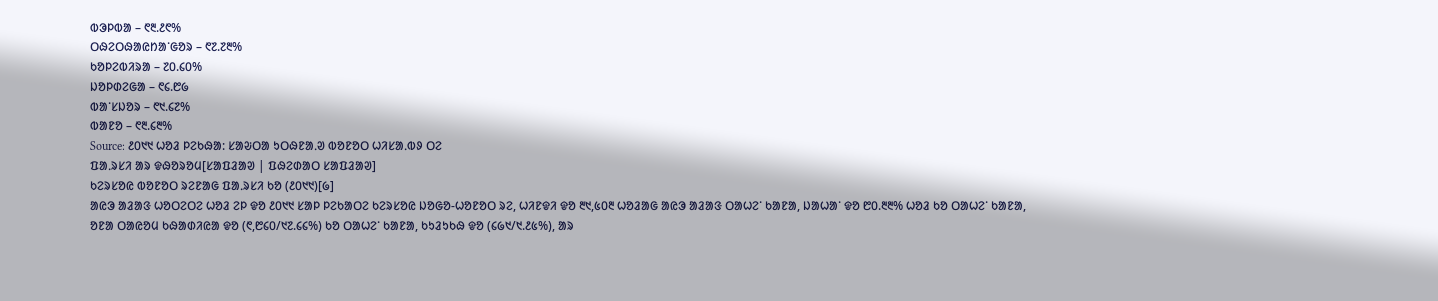ᱵᱳᱞᱵᱟ – ᱖᱓.᱒᱖%
ᱛᱷᱮᱛᱷᱟᱭᱴᱟᱸᱜᱚᱨ – ᱖᱗.᱗᱓%
ᱠᱚᱞᱮᱵᱤᱨᱟ – ᱗᱐.᱔᱐%
ᱡᱚᱞᱰᱮᱜᱟ – ᱖᱔.᱘᱙
ᱵᱟᱸᱥᱡᱚᱨ – ᱖᱑.᱔᱗%
ᱵᱟᱱᱚ – ᱖᱓.᱔᱓%
Source: ᱒᱐᱑᱑ ᱦᱚᱲ ᱞᱮᱠᱷᱟ: ᱥᱟᱶᱛᱟ ᱩᱛᱷᱱᱟᱹᱣ ᱵᱚᱱᱚᱛ ᱦᱤᱥᱟᱹᱵᱽ ᱛᱮ
ᱯᱟᱹᱨᱥᱤ ᱟᱨ ᱫᱷᱚᱨᱚᱢ[ᱥᱟᱯᱲᱟᱣ | ᱯᱷᱮᱰᱟᱛ ᱥᱟᱯᱲᱟᱣ]
ᱠᱮᱨᱥᱚᱭ ᱵᱚᱱᱚᱛ ᱨᱮᱱᱟᱜ ᱯᱟᱹᱨᱥᱤ ᱠᱚ (᱒᱐᱑᱑)[᱙]
ᱟᱭᱳ ᱟᱲᱟᱝ ᱦᱚᱛᱮᱛᱮ ᱦᱚᱲ ᱮᱞ ᱫᱚ ᱒᱐᱑᱑ ᱥᱟᱞ ᱞᱮᱠᱟᱛᱮ ᱠᱮᱨᱥᱚᱭ ᱡᱚᱜᱚ-ᱦᱚᱱᱚᱛ ᱨᱮ, ᱦᱤᱱᱫᱤ ᱫᱚ ᱓᱑,᱕᱐᱓ ᱦᱚᱲᱟᱜ ᱟᱭᱳ ᱟᱲᱟᱝ ᱛᱟᱦᱮᱸ ᱠᱟᱱᱟ, ᱡᱟᱦᱟᱸ ᱫᱚ ᱘᱐.᱓᱓% ᱦᱚᱲ ᱠᱚ ᱛᱟᱦᱮᱸ ᱠᱟᱱᱟ, ᱚᱱᱟ ᱛᱟᱭᱚᱢ ᱠᱷᱟᱰᱤᱭᱟ ᱫᱚ (᱖,᱘᱔᱐/᱑᱗.᱔᱔%) ᱠᱚ ᱛᱟᱦᱮᱸ ᱠᱟᱱᱟ, ᱠᱩᱲᱩᱠᱷ ᱫᱚ (᱔᱙᱑/᱑.᱒᱕%), ᱟᱨ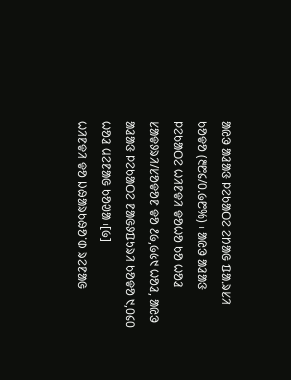ᱟᱭᱳ ᱟᱲᱟᱝ ᱞᱮᱠᱟᱛᱮ ᱮᱴᱟᱜ ᱯᱟᱹᱨᱥᱤ ᱠᱚᱫᱚ (᱓᱘᱔/᱐.᱙᱘%) ᱾ ᱟᱭᱳ ᱟᱲᱟᱝ ᱞᱮᱠᱟᱛᱮ ᱦᱤᱱᱫᱤ ᱫᱚᱦᱚ ᱠᱚ ᱦᱚᱲ ᱥᱟᱫᱽᱨᱤ/ᱥᱚᱫᱚᱱ ᱫᱚ ᱒᱙,᱙᱕᱑ ᱦᱚᱲ, ᱟᱭᱳ ᱟᱲᱟᱝ ᱞᱮᱠᱟᱛᱮ ᱱᱟᱜᱽᱯᱩᱨᱤ ᱠᱚᱫᱚ ᱑,᱐᱔᱐ ᱦᱚᱲ ᱢᱮᱱᱟᱜ ᱠᱚᱣᱟ ᱾[᱙]
ᱦᱤᱱᱫᱤ ᱫᱚ ᱡᱷᱟᱨᱠᱷᱚᱸᱰ ᱨᱮᱱᱟᱜ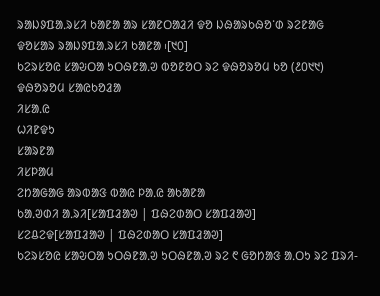ᱨᱟᱡᱽᱯᱟᱹᱨᱥᱤ ᱠᱟᱱᱟ ᱟᱨ ᱥᱟᱱᱛᱟᱲᱤ ᱫᱚ ᱡᱷᱟᱨᱠᱷᱚᱸᱰ ᱨᱮᱱᱟᱜ ᱫᱚᱥᱟᱨ ᱨᱟᱡᱽᱯᱟᱹᱨᱥᱤ ᱠᱟᱱᱟ ᱾[᱑᱐]
ᱠᱮᱨᱥᱚᱭ ᱥᱟᱶᱛᱟ ᱩᱛᱷᱱᱟᱹᱣ ᱵᱚᱱᱚᱛ ᱨᱮ ᱫᱷᱚᱨᱚᱢ ᱠᱚ (᱒᱐᱑᱑)
ᱫᱷᱚᱨᱚᱢ ᱥᱟᱭᱠᱚᱲᱟ
ᱤᱥᱟᱹᱭ
ᱦᱤᱱᱫᱩ
ᱥᱟᱨᱱᱟ
ᱤᱥᱞᱟᱢ
ᱮᱴᱟᱜᱟᱜ ᱟᱨᱵᱟᱝ ᱵᱟᱭ ᱞᱟᱹᱭ ᱟᱠᱟᱱᱟ
ᱠᱟᱹᱣᱰᱤ ᱟᱹᱨᱤ[ᱥᱟᱯᱲᱟᱣ | ᱯᱷᱮᱰᱟᱛ ᱥᱟᱯᱲᱟᱣ]
ᱥᱮᱪᱮᱫ[ᱥᱟᱯᱲᱟᱣ | ᱯᱷᱮᱰᱟᱛ ᱥᱟᱯᱲᱟᱣ]
ᱠᱮᱨᱥᱚᱭ ᱥᱟᱶᱛᱟ ᱩᱛᱷᱱᱟᱹᱣ ᱩᱛᱷᱱᱟᱹᱣ ᱨᱮ ᱖ ᱜᱚᱴᱟᱝ ᱟᱹᱛᱩ ᱨᱮ ᱯᱨᱤ-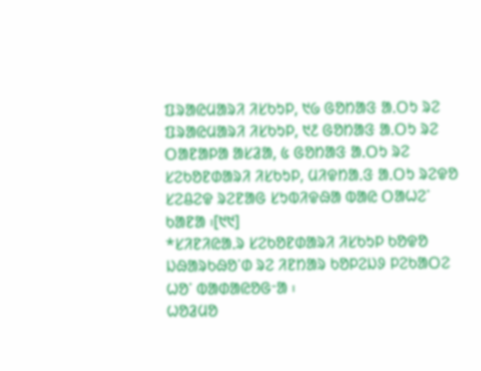ᱯᱨᱟᱭᱢᱟᱨᱤ ᱤᱥᱠᱩᱞ, ᱑᱙ ᱜᱚᱴᱟᱝ ᱟᱹᱛᱩ ᱨᱮ ᱯᱨᱟᱭᱢᱟᱨᱤ ᱤᱥᱠᱩᱞ, ᱑᱒ ᱜᱚᱴᱟᱝ ᱟᱹᱛᱩ ᱨᱮ ᱛᱟᱱᱟᱞᱟ ᱟᱥᱲᱟ, ᱕ ᱜᱚᱴᱟᱝ ᱟᱹᱛᱩ ᱨᱮ ᱥᱮᱠᱚᱱᱰᱟᱨᱤ ᱤᱥᱠᱩᱞ, ᱢᱤᱫᱴᱟᱹᱝ ᱟᱹᱛᱩ ᱨᱮᱫᱚ ᱥᱮᱪᱮᱫ ᱨᱮᱱᱟᱜ ᱥᱩᱵᱤᱫᱷᱟ ᱵᱟᱭ ᱛᱟᱦᱮᱸ ᱠᱟᱱᱟ ᱾[᱑᱑]
*ᱥᱤᱱᱤᱭᱟᱹᱨ ᱥᱮᱠᱚᱱᱰᱟᱨᱤ ᱤᱥᱠᱩᱞ ᱠᱚᱫᱚ ᱡᱷᱟᱨᱠᱷᱚᱸᱰ ᱨᱮ ᱤᱱᱴᱟᱨ ᱠᱚᱞᱮᱡᱽ ᱞᱮᱠᱟᱛᱮ ᱦᱚᱸ ᱵᱟᱰᱟᱭᱚᱜᱼᱟ ᱾
ᱦᱚᱲᱢᱚ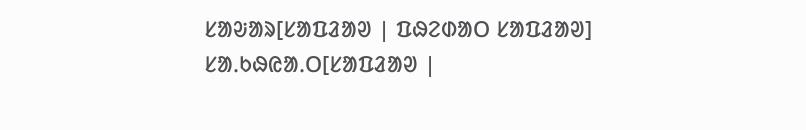ᱥᱟᱶᱟᱨ[ᱥᱟᱯᱲᱟᱣ | ᱯᱷᱮᱰᱟᱛ ᱥᱟᱯᱲᱟᱣ]
ᱥᱟᱹᱠᱷᱭᱟᱹᱛ[ᱥᱟᱯᱲᱟᱣ |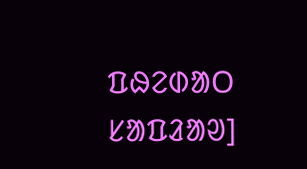ᱯᱷᱮᱰᱟᱛ ᱥᱟᱯᱲᱟᱣ]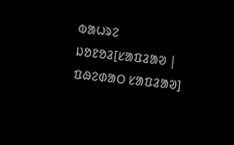ᱵᱟᱦᱨᱮ ᱡᱚᱱᱚᱲ[ᱥᱟᱯᱲᱟᱣ | ᱯᱷᱮᱰᱟᱛ ᱥᱟᱯᱲᱟᱣ]